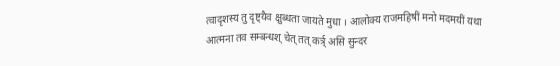त्वादृशस्य तु दृष्ट्यैव क्षुब्धता जायते मुधा । आलोक्य राजमहिषीं मनो मदमयीं यथा
आत्मना तव सम्बन्धश् चेत् तत् कर्त्र् असि सुन्दर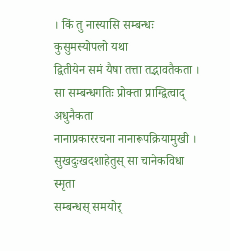। किं तु नास्यासि सम्बन्धः कुसुमस्योपलो यथा
द्वितीयेन समं यैषा तत्ता तद्भावतैकता । सा सम्बन्धगतिः प्रोक्ता प्राग्द्वित्वाद् अधुनैकता
नानाप्रकाररचना नानारूपक्रियामुखी । सुखदुःखदशाहेतुस् सा चानेकविधा स्मृता
सम्बन्धस् समयोर्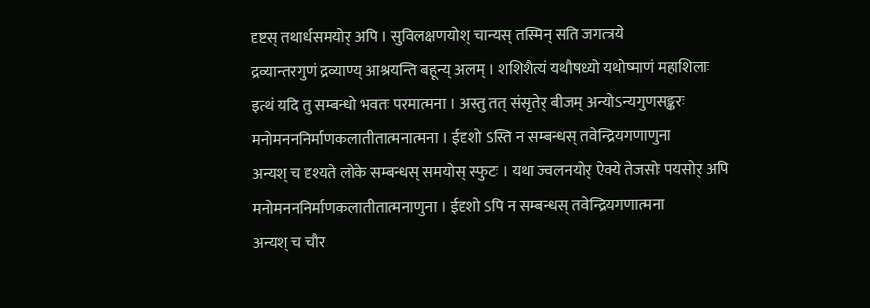दृष्टस् तथार्धसमयोर् अपि । सुविलक्षणयोश् चान्यस् तस्मिन् सति जगत्त्रये
द्रव्यान्तरगुणं द्रव्याण्य् आश्रयन्ति बहून्य् अलम् । शशिशैत्यं यथौषध्यो यथोष्माणं महाशिलाः
इत्थं यदि तु सम्बन्धो भवतः परमात्मना । अस्तु तत् संसृतेर् बीजम् अन्योऽन्यगुणसङ्करः
मनोमनननिर्माणकलातीतात्मनात्मना । ईदृशो ऽस्ति न सम्बन्धस् तवेन्द्रियगणाणुना
अन्यश् च दृश्यते लोके सम्बन्धस् समयोस् स्फुटः । यथा ज्वलनयोर् ऐक्ये तेजसोः पयसोर् अपि
मनोमनननिर्माणकलातीतात्मनाणुना । ईदृशो ऽपि न सम्बन्धस् तवेन्द्रियगणात्मना
अन्यश् च चौर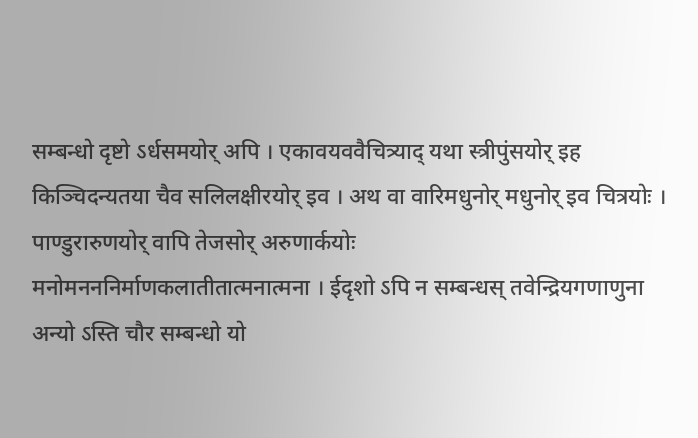सम्बन्धो दृष्टो ऽर्धसमयोर् अपि । एकावयववैचित्र्याद् यथा स्त्रीपुंसयोर् इह
किञ्चिदन्यतया चैव सलिलक्षीरयोर् इव । अथ वा वारिमधुनोर् मधुनोर् इव चित्रयोः । पाण्डुरारुणयोर् वापि तेजसोर् अरुणार्कयोः
मनोमनननिर्माणकलातीतात्मनात्मना । ईदृशो ऽपि न सम्बन्धस् तवेन्द्रियगणाणुना
अन्यो ऽस्ति चौर सम्बन्धो यो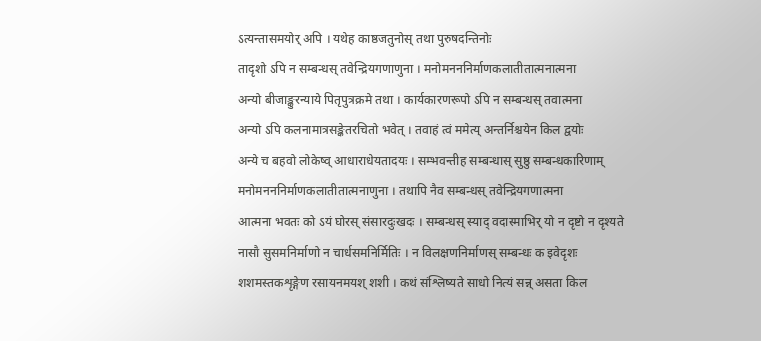ऽत्यन्तासमयोर् अपि । यथेह काष्ठजतुनोस् तथा पुरुषदन्तिनोः
तादृशो ऽपि न सम्बन्धस् तवेन्द्रियगणाणुना । मनोमनननिर्माणकलातीतात्मनात्मना
अन्यो बीजाङ्कुरन्याये पितृपुत्रक्रमे तथा । कार्यकारणरूपो ऽपि न सम्बन्धस् तवात्मना
अन्यो ऽपि कलनामात्रसङ्केतरचितो भवेत् । तवाहं त्वं ममेत्य् अन्तर्निश्चयेन किल द्वयोः
अन्ये च बहवो लोकेष्व् आधाराधेयतादयः । सम्भवन्तीह सम्बन्धास् सुष्ठु सम्बन्धकारिणाम्
मनोमनननिर्माणकलातीतात्मनाणुना । तथापि नैव सम्बन्धस् तवेन्द्रियगणात्मना
आत्मना भवतः को ऽयं घोरस् संसारदुःखदः । सम्बन्धस् स्याद् वदास्माभिर् यो न दृष्टो न दृश्यते
नासौ सुसमनिर्माणो न चार्धसमनिर्मितिः । न विलक्षणनिर्माणस् सम्बन्धः क इवेदृशः
शशमस्तकशृङ्गेण रसायनमयश् शशी । कथं संश्लिष्यते साधो नित्यं सन्न् असता किल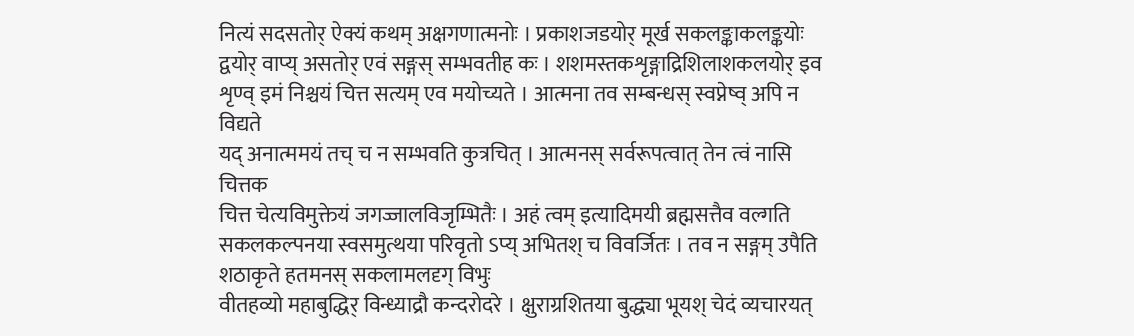नित्यं सदसतोर् ऐक्यं कथम् अक्षगणात्मनोः । प्रकाशजडयोर् मूर्ख सकलङ्काकलङ्कयोः
द्वयोर् वाप्य् असतोर् एवं सङ्गस् सम्भवतीह कः । शशमस्तकशृङ्गाद्रिशिलाशकलयोर् इव
शृण्व् इमं निश्चयं चित्त सत्यम् एव मयोच्यते । आत्मना तव सम्बन्धस् स्वप्नेष्व् अपि न विद्यते
यद् अनात्ममयं तच् च न सम्भवति कुत्रचित् । आत्मनस् सर्वरूपत्वात् तेन त्वं नासि चित्तक
चित्त चेत्यविमुक्तेयं जगज्जालविजृम्भितैः । अहं त्वम् इत्यादिमयी ब्रह्मसत्तैव वल्गति
सकलकल्पनया स्वसमुत्थया परिवृतो ऽप्य् अभितश् च विवर्जितः । तव न सङ्गम् उपैति शठाकृते हतमनस् सकलामलदृग् विभुः
वीतहव्यो महाबुद्धिर् विन्ध्याद्रौ कन्दरोदरे । क्षुराग्रशितया बुद्ध्या भूयश् चेदं व्यचारयत्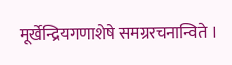मूर्खेन्द्रियगणाशेषे समग्ररचनान्विते ।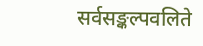सर्वसङ्कल्पवलिते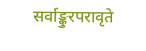सर्वाङ्कुरपरावृते